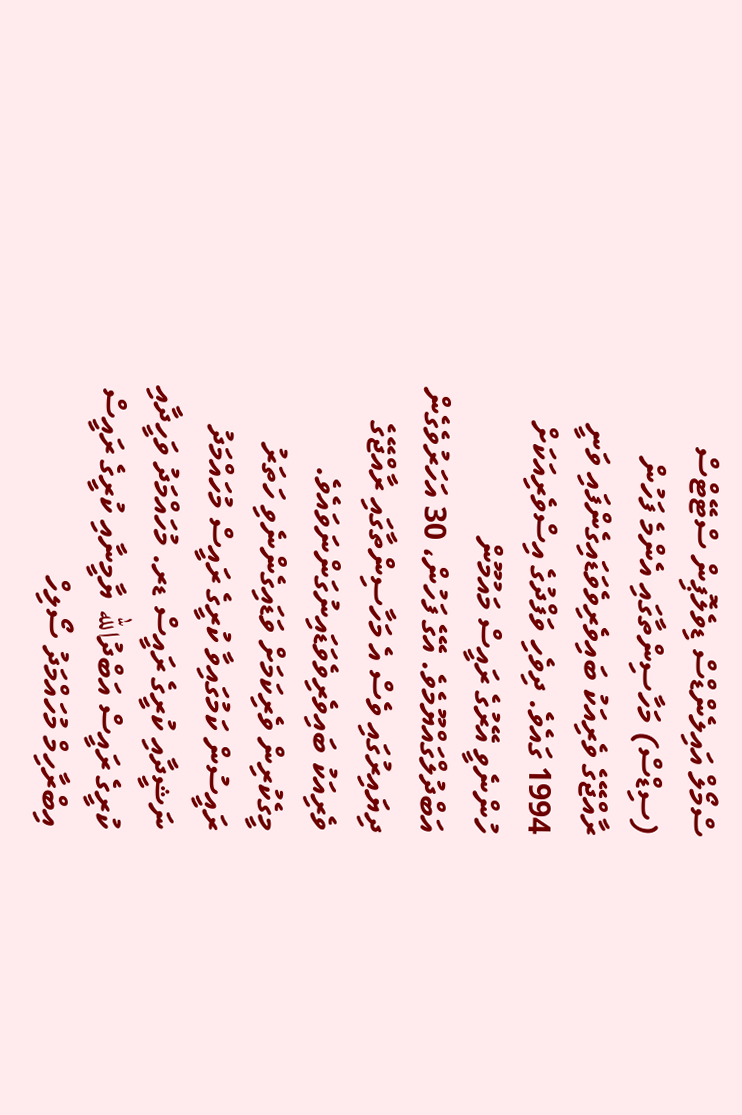ސްމޯލް އައިލެންޑްސް ޑިވެލޮޕިން ސްޓޭޓްސް (ސިޑްސް) މަހާސިންތާގައި އެންމެ ފަހުން ރާއްޖޭގެ ވެރިއަކު ބައިވެރިވެވަޑައިގެންފައި ވަނީ 1994 ގައެވެ. ދިވެހި ވަފްދުގެ އިސްވެރިއަކަށް ހުންނެވީ އޭރުގެ ރައީސް މައުމޫން އަބްދުލްގައްޔޫމެވެ. އޭގެ ފަހުން، 30 އަހަރުވެގެން ދިޔައިރުގައި ވެސް އެ މަހާސިންތާގައި ރާއްޖޭގެ ވެރިއަކު ބައިވެރިވެވަޑައިނުގަންނަވައެވެ. މީގެކުރިން ވެރިކަމަށް ވަޑައިގެންނެވި ހަތަރު ރައީސުން ކަމުގައިވާ ކުރީގެ ރައީސް މުހައްމަދު ނަޝީދާއި ކުރީގެ ރައީސް ޑރ. މުހައްމަދު ވަހީދާއި ކުރީގެ ރައީސް އަބްދުالله ޔާމީނާއި ކުރީގެ ރައީސް އިބްރާހިމް މުހައްމަދު ސޯލިހް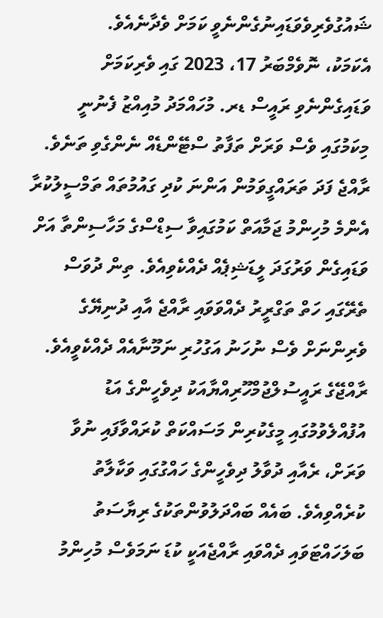ޝައުގުވެރިވެވަޑައިނުގެންނެވީ ކަމަށް ވެދާނެއެވެ.
އެކަމަކު، ނޮވެމްބަރު 17، 2023 ގައި ވެރިކަމަށް ވަޑައިގެންނެވި ރައީސް ޑރ. މުހައްމަދު މުއިއްޒު ފެނުނީ މިކަމުގައި ވެސް ވަރަށް ތަފާތު ސްޓޭންޑެއް ނެންގެވި ތަނެވެ. ރާއްޖެ ފަދަ ތަރައްގީވަމުން އަންނަ ކުދި ގައުމުތައް ތަމްސީލުކުރާ އެންމެ މުހިންމު ޖަމާއަތް ކަމުގައިވާ ސިޑްސްގެ މަހާސިންތާ އަށް ވަޑައިގެން ވަރުގަދަ ލީޑަޝިޕެއް ދެއްކެވިއެވެ. ތިން ދުވަސް ތެރޭގައި ހަތް ތަގްރީރު ދެއްވަވައި ރާއްޖެ އާއި ދުނިޔޭގެ ވެރިންނަށް ވެސް ނުހަނު އަގުހުރި ނަމޫނާއެއް ދެއްކެވީއެވެ. ރާއްޖޭގެ ރައީސުލްޖުމްހޫރިއްޔާއަކު ދިވެހީންގެ އަޑު އުފުއްލެވުމުގައި މީގެކުރިން މަސައްކަތް ކުރައްވާފައި ނުވާ ވަރަށް، ރެއާއި ދުވާލު ދިވެހީންގެ ހައްގުގައި ވަކާލާތު ކުރެއްވިއެވެ. ބައެއް ބައްދަލުވުންތަކުގެ ރިޔާސަތު ބަލަހައްޓަވައި ދެއްވައި ރާއްޖެއަކީ ކުޑަ ނަމަވެސް މުހިންމު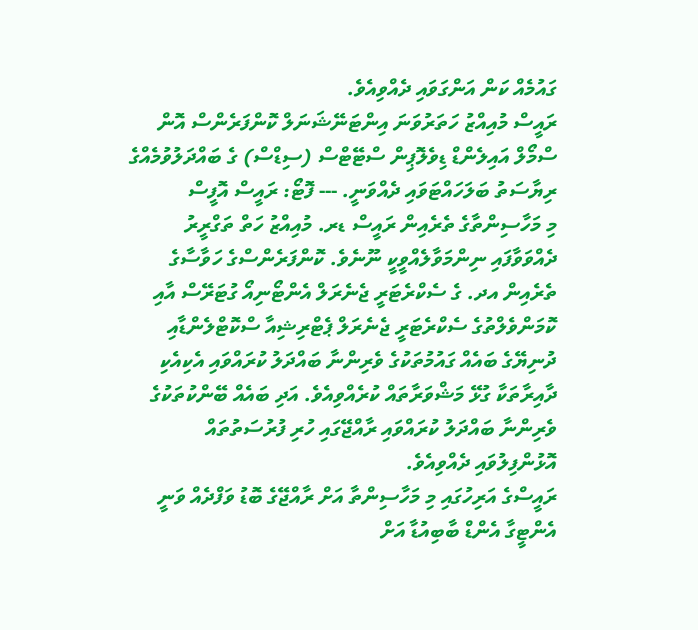ގައުމެއް ކަން އަންގަވައި ދެއްވިއެވެ.
ރައީސް މުއިއްޒު ހަތަރުވަނަ އިންޓަނޭޝަނަލް ކޮންފަރެންސް އޮން ސްމޯލް އައިލެންޑް ޑިވެލޮޕިން ސްޓޭޓްސް (ސިޑްސް) ގެ ބައްދަލުވުމެއްގެ ރިޔާސަތު ބަލަހައްޓަވައި ދެއްވަނީ. --- ފޮޓޯ: ރައީސް އޮފީސް
މި މަހާސިންތާގެ ތެރެއިން ރައީސް ޑރ. މުއިއްޒު ހަތް ތަގްރީރު ދެއްވަވާފައި ނިންމަވާލެއްވީކީ ނޫނެވެ. ކޮންފަރެންސްގެ ހަވާސާގެ ތެރެއިން އދ. ގެ ސެކްރެޓަރީ ޖެނެރަލް އެންޓޯނިއޯ ގުޓަރޭސް އާއި ކޮމަންވެލްތުގެ ސެކްރެޓަރީ ޖެނެރަލް ޕެޓްރިޝިއާ ސްކޮޓްލެންޑާއި ދުނިޔޭގެ ބައެއް ގައުމުތަކުގެ ވެރިންނާ ބައްދަލު ކުރައްވައި އެކިއެކި ދާއިރާތަކާ ގުޅޭ މަޝްވަރާތައް ކުރެއްވިއެވެ. އަދި ބައެއް ބޭންކުތަކުގެ ވެރިންނާ ބައްދަލު ކުރައްވައި ރާއްޖޭގައި ހުރި ފުރުސަތުތައް އޮޅުންފިލުވައި ދެއްވިއެވެ.
ރައީސްގެ އަރިހުގައި މި މަހާސިންތާ އަށް ރާއްޖޭގެ ބޮޑު ވަފްދެއް ވަނީ އެންޓީގާ އެންޑް ބާބިއުޑާ އަށް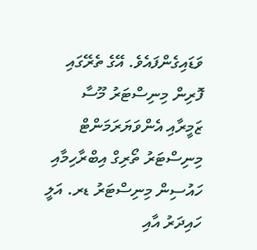ވަޑައިގެންފައެވެ. އޭގެ ތެރޭގައި ފޮރިން މިނިސްޓަރު މޫސާ ޒަމީރާއި އެންވަޔަރަމަންޓް މިނިސްޓަރު ތޯރިގް އިބްރާހިމާއި ހައުސިން މިނިސްޓަރު ޑރ. އަލީ ހައިދަރު އާއި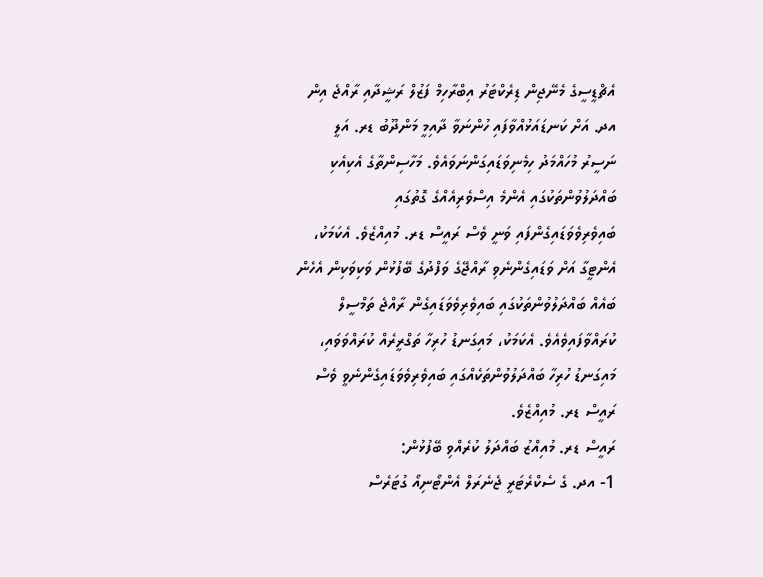އެޗްޑީސީގެ މެނޭޖިން ޑިރެކްޓަރު އިބްރާހިމް ފަޒުލް ރަޝީދާއި ރާއްޖެ އިން އދ. އަށް ކަނޑައަޅުއްވާފައި ހުންނަވާ ދާއިމީ މަންދޫބު ޑރ. އަލީ ނަސީރު މުހައްމަދު ހިމެނިވަޑައިގަންނަވައެވެ. މަހާސިންތާގެ އެކިއެކި ބައްދަލުވުންތަކުގައި އެންމެ އިސްވެރިއެއްގެ ގޮތުގައި ބައިވެރިވެވަޑައިގެންފައި ވަނީ ވެސް ރައީސް ޑރ. މުއިއްޒެވެ. އެކަމަކު، އެންޓީގާ އަށް ވަޑައިގެންނެވި ރާއްޖޭގެ ވަފްދުގެ ބޭފުޅުން ވަކިވަކިން އެހެން ބައެއް ބައްދަލުވުންތަކުގައި ބައިވެރިވެވަޑައިގެން ރާއްޖެ ތަމްސީލް ކުރައްވާފައިވެއެވެ. އެކަމަކު، މައިގަނޑު ހުރިހާ ތަގްރީރެއް ކުރައްވަވައި، މައިގަނޑު ހުރިހާ ބައްދަލުވުންތަކެއްގައި ބައިވެރިވެވަޑައިގެންނެވީ ވެސް ރައީސް ޑރ. މުއިއްޒެވެ.
ރައީސް ޑރ. މުއިއްޒު ބައްދަލު ކުރެއްވި ބޭފުޅުން:
1- އދ. ގެ ސެކްރެޓަރީ ޖެނެރަލް އެންޓޯނިއޯ ގުޓަރެސް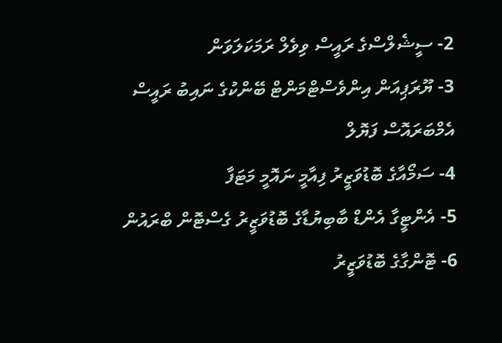2- ސީޝެލްސްގެ ރައީސް ވިވެލް ރަމަކަލަވަން
3- ޔޫރަޕިއަން އިންވެސްޓްމަންޓް ބޭންކުގެ ނައިބު ރައީސް އެމްބަރައޮސް ފަޔޮލް
4- ސަމޯއާގެ ބޮޑުވަޒީރު ފިއާމީ ނައޮމީ މަޓަފާ
5- އެންޓީގާ އެންޑް ބާބިޔުޑާގެ ބޮޑުވަޒީރު ގެސްޓޮން ބްރައުން
6- ޓޮންގާގެ ބޮޑުވަޒީރު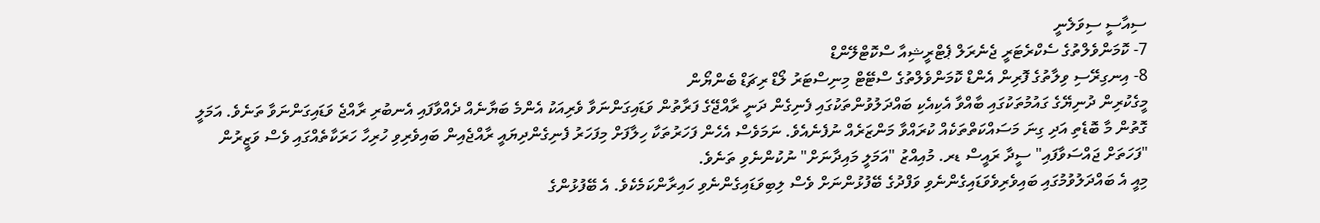ސިއާސީ ސިވަލެނީ
7- ކޮމަންވެލްތުގެ ސެކްރެޓަރީ ޖެނެރަލް ޕެޓްރީޝިއާ ސްކޮޓްލޭންޑް
8- އިނގިރޭސި ވިލާތުގެ ފޮރިން އެންޑް ކޮމަންވެލްތުގެ ސްޓޭޓް މިނިސްޓަރު ލޯޑް ރިޗަޑް ބެންޔޯން
މީގެކުރިން ދުނިޔޭގެ ގައުމުތަކުގައި ބާއްވާ އެކިއެކި ބައްދަލުވުންތަކުގައި ފެނިގެން ދަނީ ރާއްޖޭގެ ފަރާތުން ވަޑައިގަންނަވާ ވެރިއަކު އެންމެ ބަޔާނެއް ދެއްވާފައި އެނބުރި ރާއްޖެ ވަޑައިގަންނަވާ ތަނެވެ. އަމަލީ ގޮތުން މާ ބޮޑެތި އަދި ގިނަ މަސައްކަތްތަކެއް ކުރައްވާ މަންޒަރެއް ނުފެނެއެވެ. ނަމަވެސް އެހެން ފަހަރުތަކާ ހިލާފަށް މިފަހަރު ފެނިގެންދިޔައީ ރާއްޖެއިން ބައިވެރިވި ހުރިހާ ހަރަކާތެއްގައި ވެސް ވަޒީރުން "ފަހަތަށް ޖައްސަވާފައި" ސީދާ ރައީސް ޑރ. މުއިއްޒު "އަމަލީ މައިދާނަށް" ނުކުންނެވި ތަނެވެ.
މިއީ އެ ބައްދަލުވުމުގައި ބައިވެރިވެވަޑައިގެންނެވި ވަފްދުގެ ބޭފުޅުންނަށް ވެސް ލިބިވަޑައިގެންނެވި ހައިރާންކަމެކެވެ. އެ ބޭފުޅުންގެ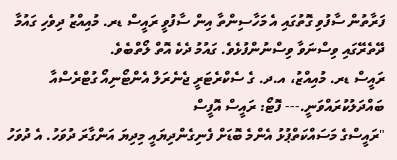ފަރާތުން ސާފުވި ގޮތުގައި އެ މަހާސިންތާ އިން ސާފުވީ ރައީސް ޑރ. މުއިއްޒު ދިވެހި ގައުމާ ދޭތެރޭގައި ވިސްނަވާ ވިސްނުންފުޅެވެ. ގައުމު ދެކެ އޮތް ލޯތްބެވެ.
ރައީސް ޑރ. މުއިއްޒު، އ.ދ. ގެ ސެކްރެޓަރީ ޖެނެރަލް އެންޓޯނިއޯ ގުޓްރެސްއާ ބައްދަލުކުރައްވަނީ.--- ފޮޓޯ: ރައީސް އޮފީސް
"ރައީސްގެ މަސައްކަތްޕުޅު އެންމެ ބޮޑަށް ފެނިގެންދިޔައީ މިދިޔަ އަންގާރަ ދުވަހު. އެ ދުވަހު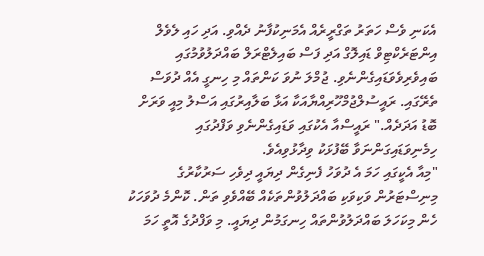އެކަނި ވެސް ހަތަރު ތަގްރީރެއް އެމަނިކުފާނު ދެއްވި. އަދި ހައި ލެވެލް އިންޓަރެކްޓިވް ޑައިލޮގް އަދި ފަސް ބައިލެޓްރަލް ބައްދަލުވުމުގައި ބައިވެރިވެވަޑައިގެންނެވި. ޖުމްލަ ނުވަ ކަންތައް މި ހިނގީ އެއް ދުވަސް ތެރޭގައި. ރައީސުލްޖުމްހޫރިއްޔާއަކާ އަޅާ ބަލާއިރުގައި އަސްލު މިއީ ވަރަށް ބޮޑު އަދަދެއް." ރައީސްއާ އެކުގައި ވަޑައިގެންނެވި ވަފްދުގައި ހިމެނިވަޑައިގަންނަވާ ބޭފުޅަކު ވިދާޅުވިއެވެ.
"މިއާ އެކީގައި ހަމަ އެ ދުވަހު ފެނިގެން ދިޔައީ ދިވެހި ސަރުކާރުގެ މިނިސްޓަރުން ވަކިވަކި ބައްދަލުވުންތަކެއް ބޭއްވެވި ތަން. ކޮންމެ ދުވަހަކު ހެން މިކަހަލަ ބައްދަލުވުންތައް ހިނގަމުން ދިޔައީ. މި ވަފްދުގެ އޮތީ ހަމަ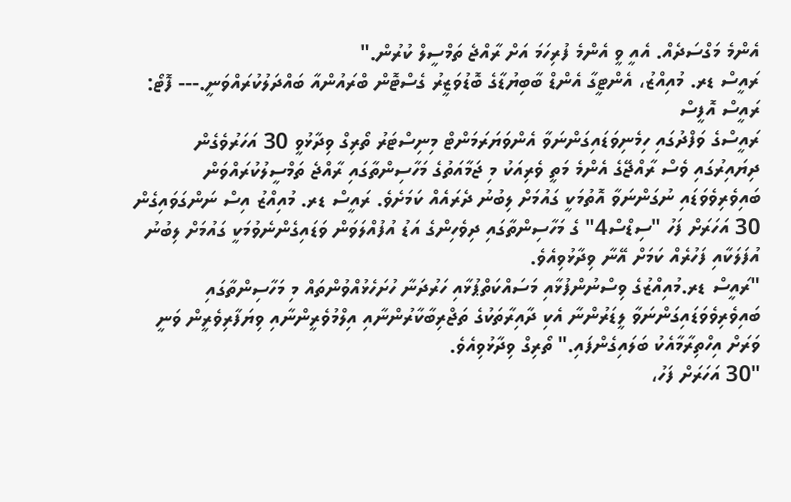އެންމެ މަގްސަދެއް. އެއީ ވީ އެންމެ ފުރިހަމަ އަށް ރާއްޖެ ތަމްސީލް ކުރުން."
ރައީސް ޑރ. މުއިއްޒު، އެންޓީގާ އެންޑް ބާބިޔުޑާގެ ބޮޑުވަޒީރު ގެސްޓޮން ބްރައުންއާ ބައްދަލުކުރައްވަނީ.--- ފޮޓޯ: ރައީސް އޮފީސް
ރައީސްގެ ވަފްދުގައި ހިމެނިވަޑައިގަންނަވާ އެންވަޔަރަމަންޓް މިނިސްޓަރު ތޯރިގް ވިދާޅުވީ 30 އަހަރުވެގެން ދިޔައިރުގައި ވެސް ރާއްޖޭގެ އެންމެ މަތީ ވެރިއަކު މި ޖަމާއަތުގެ މަހާސިންތާގައި ރާއްޖެ ތަމްސީލުކުރައްވަން ބައިވެރިވެވަޑައި ނުގަންނަވާ އޮތުމަކީ ގައުމަށް ލިބުނު ދެރައެއް ކަމަށެވެ. ރައީސް ޑރ. މުއިއްޒު އިސް ނަންގަވައިގެން 30 އަހަރަށް ފަހު "ސިޑްސް4" ގެ މަހާސިންތާގައި ދިވެހިންގެ އަޑު އުފުއްލަވަން ވަޑައިގެންނެވުމަކީ ގައުމަށް ލިބުނު އުފަލަކާއި ފަހުރެއް ކަމަށް އޭނާ ވިދާޅުވިއެވެ.
"ރައީސް ޑރ.މުއިއްޒުގެ ވިސްނުންފުޅާއި މަސައްކަތްޕުޅާއި ހަރުދަނާ ހުށަހެޅުއްވުންތައް މި މަހާސިންތާގައި ބައިވެރިވެވަޑައިގަންނަވާ ލީޑަރުންނާ އެކި ދާއިރާތަކުގެ ތަޖްރިބާކާރުންނާއި އިލްމުވެރީންނާއި ވިޔަފާރިވެރީން ވަނީ ވަރަށް އިހްތިރާމާއެކު ބަލައިގެންފައި." ތޯރިގް ވިދާޅުވިއެވެ.
"30 އަހަރަށް ފަހު،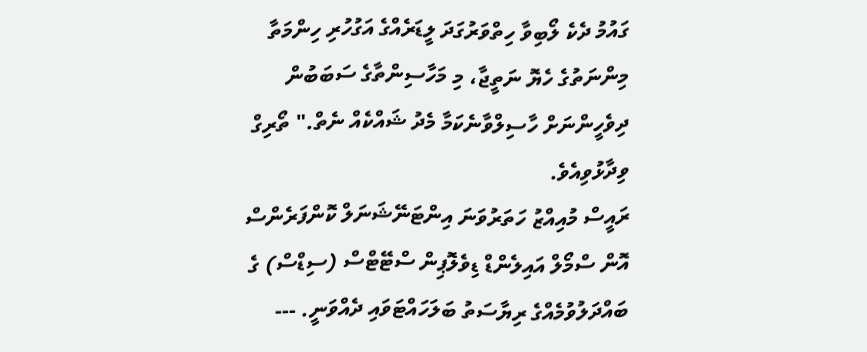ގައުމު ދެކެ ލޯބިވާ ހިތްވަރުގަދަ ލީޑަރެއްގެ އަގުހުރި ހިންމަތާ މިންނަތުގެ ހެޔޮ ނަތީޖާ، މި މަހާސިންތާގެ ސަބަބުން ދިވެހީންނަށް ހާސިލްވާނެކަމާ މެދު ޝައްކެއް ނެތް." ތޯރިގް ވިދާޅުވިއެވެ.
ރައީސް މުއިއްޒު ހަތަރުވަނަ އިންޓަނޭޝަނަލް ކޮންފަރެންސް އޮން ސްމޯލް އައިލެންޑް ޑިވެލޮޕިން ސްޓޭޓްސް (ސިޑްސް) ގެ ބައްދަލުވުމެއްގެ ރިޔާސަތު ބަލަހައްޓަވައި ދެއްވަނީ. ---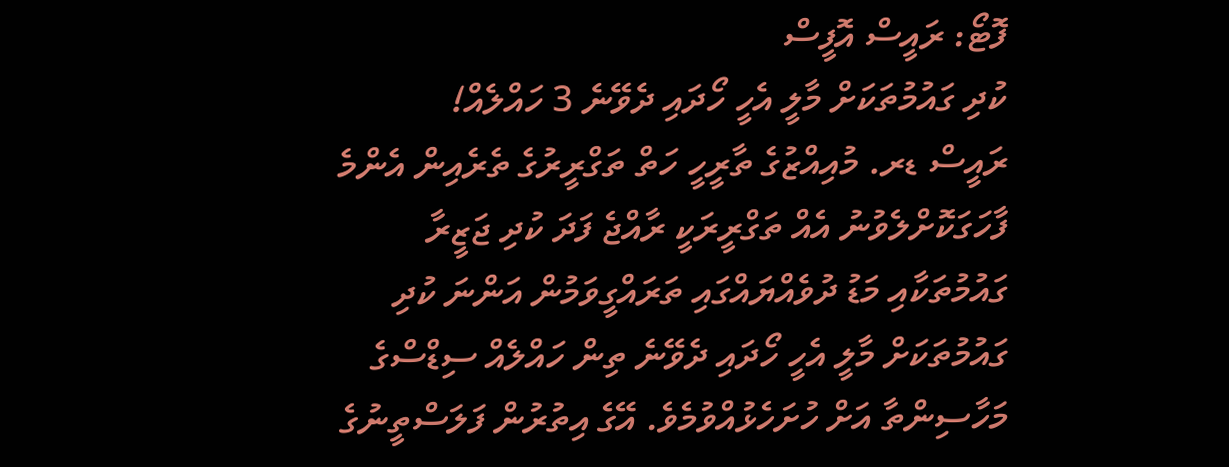ފޮޓޯ: ރައީސް އޮފީސް
ކުދި ގައުމުތަކަށް މާލީ އެހީ ހޯދައި ދެވޭނެ 3 ހައްލެއް!
ރައީސް ޑރ. މުއިއްޒުގެ ތާރީހީ ހަތް ތަގްރީރުގެ ތެރެއިން އެންމެ ފާހަގަކޮށްލެވުނު އެއް ތަގްރީރަކީ ރާއްޖެ ފަދަ ކުދި ޖަޒީރާ ގައުމުތަކާއި މަޑު ދުވެއްޔައްގައި ތަރައްގީވަމުން އަންނަ ކުދި ގައުމުތަކަށް މާލީ އެހީ ހޯދައި ދެވޭނެ ތިން ހައްލެއް ސިޑްސްގެ މަހާސިންތާ އަށް ހުށަހެޅުއްވުމެވެ. އޭގެ އިތުރުން ފަލަސްތީނުގެ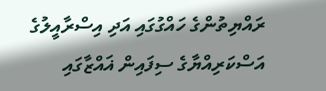ރައްޔިތުންގެ ހައްގުގައި އަދި އިސްރާއީލުގެ އަސްކަރިއްޔާގެ ސިފައިން ޣައްޒާގައި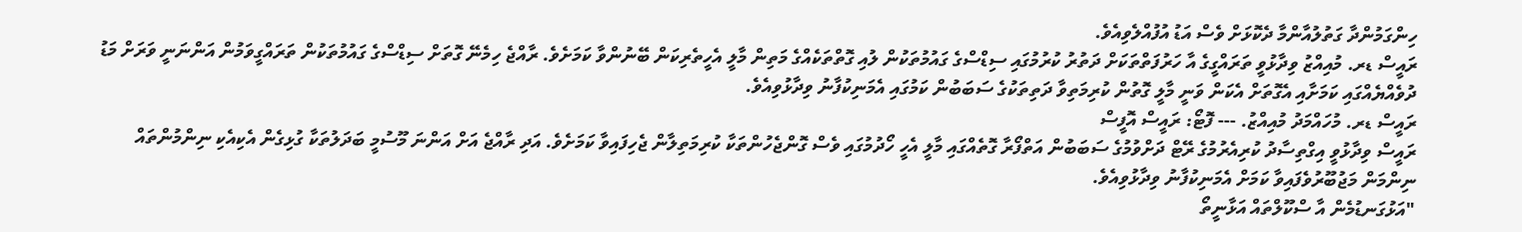ހިންގަމުންދާ ގަތުލުއާންމާ ދެކޮޅަށް ވެސް އަޑު އުފުއްލެވިއެވެ.
ރައީސް ޑރ. މުއިއްޒު ވިދާޅުވީ ތަރައްގީގެ އާ ހަރުފަތްތަކަށް ދަތުރު ކުރުމުގައި ސިޑްސްގެ ގައުމުތަކުން ލުއި ގޮތްތަކެއްގެ މަތިން މާލީ އެހީތެރިކަން ބޭނުންވާ ކަމަށެވެ. ރާއްޖެ ހިމެނޭ ގޮތަށް ސިޑްސްގެ ގައުމުތަކުން ތަރައްގީވަމުން އަންނަނީ ވަރަށް މަޑު ދުވެއްޔެއްގައި ކަމަށާއި އެގޮތަށް އެކަން ވަނީ މާލީ ގޮތުން ކުރިމަތިވާ ދަތިތަކުގެ ސަބަބުން ކަމުގައި އެމަނިކުފާނު ވިދާޅުވިއެވެ.
ރައީސް ޑރ. މުހައްމަދު މުއިއްޒު. --- ފޮޓޯ: ރައީސް އޮފީސް
ރައީސް ވިދާޅުވީ އިގްތިސާދު ކުރިއެރުމުގެ ރޭޓް ދަށްވުމުގެ ސަބަބުން އަތްފޯރާ ގޮތެއްގައި މާލީ އެހީ ހޯދުމުގައި ވެސް ގޮންޖެހުންތަކާ ކުރިމަތިލާން ޖެހިފައިވާ ކަމަށެވެ. އަދި ރާއްޖެ އަށް އަންނަ މޫސުމީ ބަދަލުތަކާ ގުޅިގެން އެކިއެކި ނިންމުންތައް ނިންމަން މަޖުބޫރުވެފައިވާ ކަމަށް އެމަނިކުފާނު ވިދާޅުވިއެވެ.
"އަޅުގަނޑުމެން އާ ސްކޫލްތައް އަޅާނީތޯ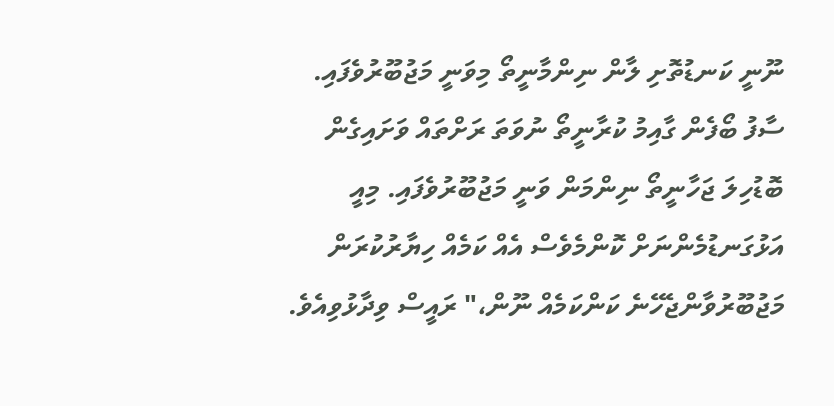ނޫނީ ކަނޑުތޮށި ލާން ނިންމާނީތޯ މިވަނީ މަޖުބޫރުވެފައި. ސާފު ބޯފެން ގާއިމު ކުރާނީތޯ ނުވަތަ ރަށްތައް ވަށައިގެން ބޮޑުހިލަ ޖަހާނީތޯ ނިންމަން ވަނީ މަޖުބޫރުވެފައި. މިއީ އަޅުގަނޑުމެންނަށް ކޮންމެވެސް އެއް ކަމެއް ހިޔާރުކުރަން މަޖުބޫރުވާންޖެހޭނެ ކަންކަމެއް ނޫން،" ރައީސް ވިދާޅުވިއެވެ.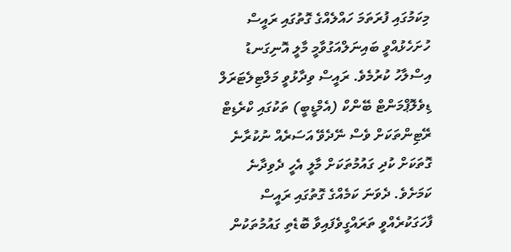މިކަމުގައި ފުރަތަމަ ހައްލެއްގެ ގޮތުގައި ރައީސް ހުށަހެޅުއްވީ ބައިނަލްއަގުވާމީ މާލީ އޮނިގަނޑު އިސްލާހު ކުރުމެވެ. ރައީސް ވިދާޅުވީ މަލްޓިލެޓަރަލް ޑިވެލޮޕްމަންޓް ބޭންކް (އެމްޑީބީ) ތަކުގައި ކްރެޑިޓް ރޭޓިންތަކަށް ވެސް ނޭދެވޭ އަސަރެއް ނުކުރާނެ ގޮތަކަށް ކުދި ގައުމުތަކަށް މާލީ އެހީ ދެވިދާނެ ކަމަށެވެ. ދެވަނަ ކަމެއްގެ ގޮތުގައި ރައީސް ފާހަގަކުރެއްވީ ތަރައްގީވެފައިވާ ބޮޑެތި ގައުމުތަކުން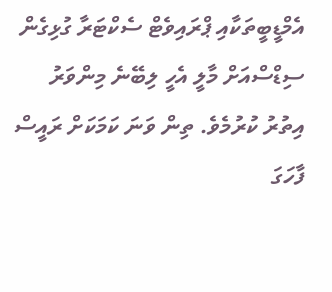އެމްޑީބީތަކާއި ޕްރައިވެޓް ސެކްޓަރާ ގުޅިގެން ސިޑްސްއަށް މާލީ އެހީ ލިބޭނެ މިންވަރު އިތުރު ކުރުމެވެ. ތިން ވަނަ ކަމަކަށް ރައީސް ފާހަގަ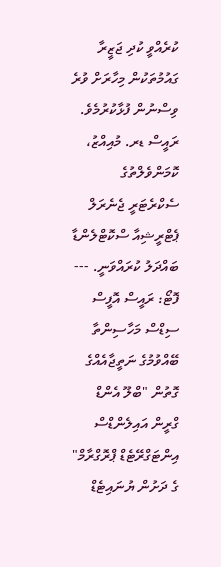ކުރެއްވީ ކުދި ޖަޒީރާ ގައުމުތަކުން މިހާރަށް ވުރެ ވިސްނުން ފުޅާކުރުމެވެ.
ރައީސް ޑރ. މުއިއްޒު، ކޮމަންވެލްތުގެ ސެކްރެޓަރީ ޖެނެރަލް ޕެޓްރީޝިއާ ސްކޮޓްލެންޑާ ބައްދަލު ކުރައްވަނީ. --- ފޮޓޯ: ރައީސް އޮފީސް
ސިޑްސް މަހާސިންތާ ބޭއްވުމުގެ ނަތީޖާއެއްގެ ގޮތުން "ބްލޫ އެންޑް ގްރީން އައިލެންޑްސް އިންޓަގްރޭޓެޑް ޕްރޮގްރާމް" ގެ ދަށުން ޔުނައިޓެޑް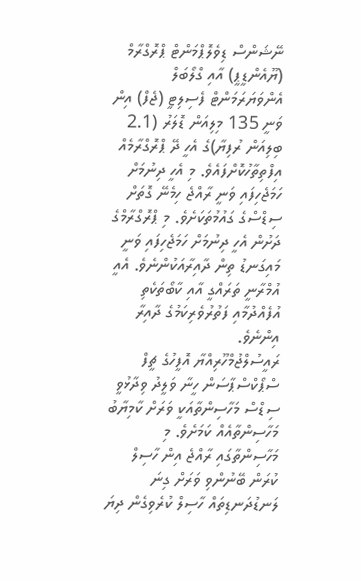ނޭޝަންސް ޑިވެލޮޕްމަންޓް ޕްރޮގްރާމް (ޔޫއެންޑީޕީ) އާއި ގްލޯބަލް އެންވަޔަރަމަންޓް ފެސިލިޓީ (ޖެފް) އިން ވަނީ 135 މިލިއަން ޑޮލަރު (2.1 ބިލިއަން ރުފިޔާ)ގެ އެހީ ދޭ ޕްރޮގްރާމެއް އިފްތިތާހުކޮށްފައެވެ. މި އެހީ ދިނުމަށް ހަމަޖެހިފައި ވަނީ ރާއްޖެ ހިމެނޭ ގޮތަށް ސިޑްސްގެ ގައުމުތަކަށެވެ. މި ޕްރޮގްރާމްގެ ދަށުން އެހީ ދިނުމަށް ހަމަޖެހިފައި ވަނީ މައިގަނޑު ތިން ދާއިރާއަކުންނެވެ. އެއީ އުމްރާނީ ތަރައްގީ އާއި ކާބޯތަކެތި އުފެއްދުމާއި ފަތުރުވެރިކަމުގެ ދާއިރާ އިންނެވެ.
ރައީސުލްޖުމްހޫރިއްޔާ އޮފީހުގެ ޗީފް ސްޕޯކްސްޕާސަން ހީނާ ވަލީދު ވިދާޅުވީ ސިޑްސް މަހާސިންތާއަކީ ވަރަށް ކާމިޔާބު މަހާސިންތާއެއް ކަމަށެވެ. މި މަހާސިންތާގައި ރާއްޖެ އިން ހާސިލް ކުރަން ބޭނުންވި ވަރަށް ގިނަ ލަނޑުދަނޑިތައް ހާސިލް ކުރެވިގެން ދިޔަ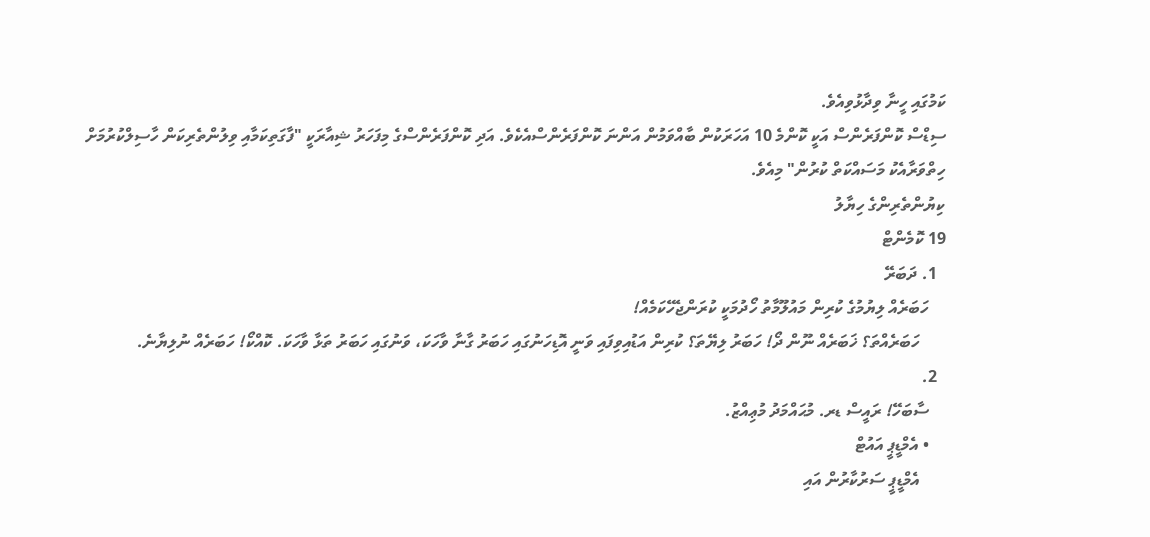ކަމުގައި ހީނާ ވިދާޅުވިއެވެ.
ސިޑްސް ކޮންފަރެންސް އަކީ ކޮންމެ 10 އަހަރަކުން ބާއްވަމުން އަންނަ ކޮންފަރެންސްއެކެވެ. އަދި ކޮންފަރެންސްގެ މިފަހަރު ޝިއާރަކީ "ފާގަތިކަމާއި ވިލުންތެރިކަން ހާސިލްކުރުމަށް ހިތްވަރާއެކު މަސައްކަތް ކުރުން" މިއެވެ.
ކިޔުންތެރިންގެ ހިޔާލު
19 ކޮމެންޓް
  1. ދަބަރޭ
    ހަބަރެއް ލިޔުމުގެ ކުރިން މައުލޫމާތު ހޯދުމަކީ ކުރަންޖެހޭކަމެއް!
      ހަބަރެއްތަ؟ ޚަބަރެއް ނޫން ދޯ! ހަބަރު ލިޔޭތަ؟ ކުރިން އަޑުއިވިފައި ވަނީ އޮޑިހަނުގައި ހަބަރު ގާނާ ވާހަކަ، ވަނުގައި ހަބަރު ތަޅާ ވާހަކަ. ކޮއްކޯ! ހަބަރެއް ނުލިޔާނެ.
  2.
    ސާބަހޭ! ރައީސް ޑރ. މުޙައްމަދު މުޢިއްޒު.
    • އެމްޑީޕީ އައުޓް
      އެމްޑީޕީ ސަރުކާރުން އައި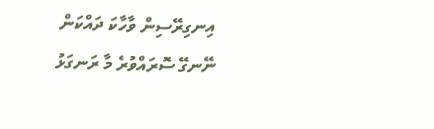އިނގިރޭސިން ވާހާކަ ދައްކަން ނޭނގޭ ސޮރައްވުރެ މާ ރަނގަޅު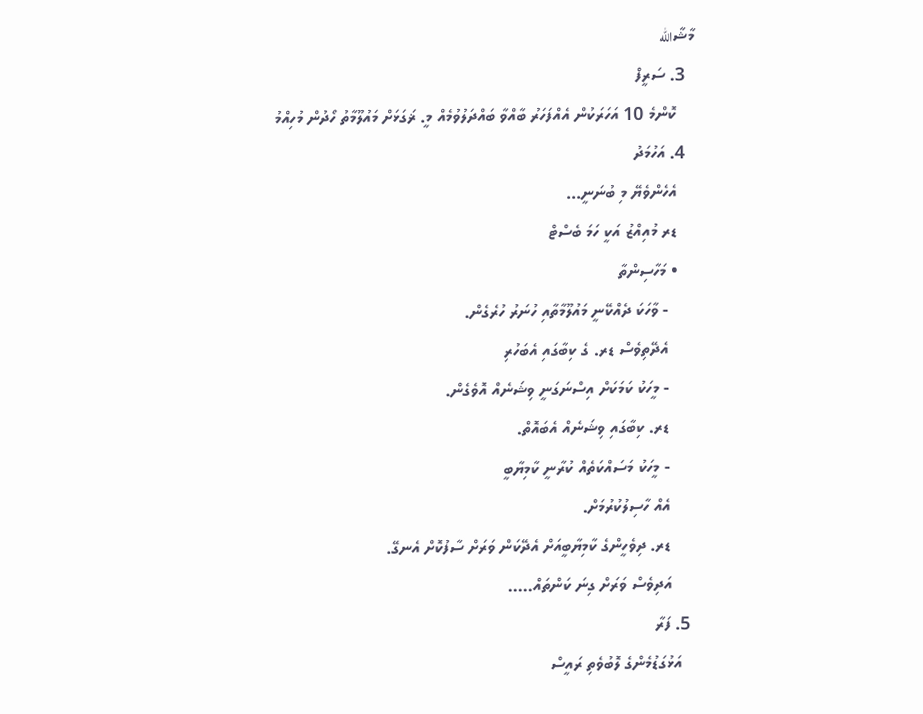މާޝާالله
  3. ސަރީފް
    ކޮންމެ 10 އަހަރަކުން އެއްފަހަރު ބާއްވާ ބައްދަލުވުމެއް މީ. ޜަގަޅަށް މައުލޫމާތު ހޯދުން މުހިއްމު
  4. އަހުމަދު
    އެހެންވެޔޭ މި ބުނަނީ...
    ޑރ މުއިއްޒު އަކީ ހަމަ ބެސްޓް
    • މަހާސިންތާ
      - ވާހަކަ ދެއްކޭނީ މައުލޫމާތާއި ހުނަރު ހުރެގެން.
      އެދޭތިވެސް ޑރ. ގެ ކިބާގައި އެބަހުރި
      - މީހަކު ކަމަކަށް އިސްނަގަނީ ވިޝަނެއް އޮވެގެން.
      ޑރ. ކިބާގައި ވިޝަނެއް އެބައޮތް.
      - މީހަކު މަސައްކަތެއް ކުރާނީ ކާމިޔާބީ
      އެއް ހާސިލުކުރުމަށް.
      ޑރ. ދިވެހީންގެ ކާމިޔާބީއަށް އެދޭކަން ވަރަށް ސާފުކޮށް އެނގޭ.
      އަދިވެސް ވަރަށް ގިނަ ކަންތައް.....
  5. ފަރާ
    އަޅުގަޑުމެންގެ ލޮބުވެތި ރައީސް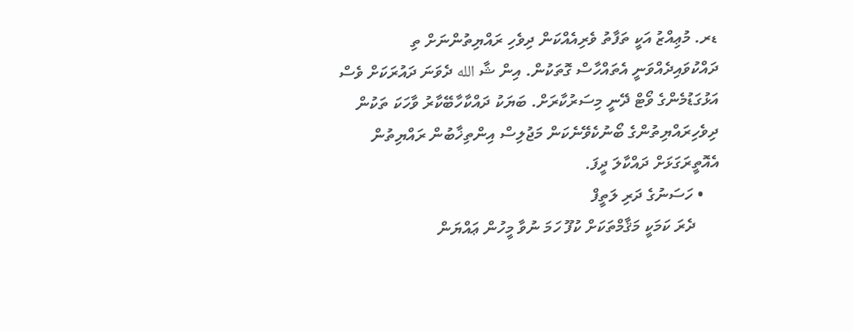ޑރ. މުޢިއްޒު އަކީ ތަފާތު ވެރިއެއްކަން ދިވެހި ރައްޔިތުންނަށް ތި ދައްކުވައިދެއްވަނީ އެތައްހާސް ގޮތަކުން. އިން ޝާ الله ދެވަނަ ދައުރަކަށް ވެސް އަޅުގަޑުމެންގެ ވޯޓް ދޭނީ މިސަރުކާރަށް. ބަޔަކު ދައްކާހާބޭކާރު ވާހަކަ ތަކުން ދިވެހިރައްޔިތުންގެ ބޯނުކެވޭނެކަން މަޖުލިސް އިންތިޚާބުން ރައްޔިތުން އެއޮތީރަގަޅަށް ދައްކާލަ ދީފަ.
    • ހަސަނުގެ ދަރި ލަތީފް
      ދެރަ ކަމަކީ މަޤާމްތަކަށް ކުފޫ ހަމަ ނުވާ މީހުން ޢައްޔަން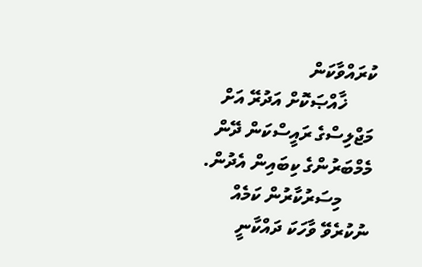ކުރައްވާކަން
      ޚާއްޞަކޮށް އަދުރޭ އަށް މަޖްލިސްގެ ރައީސްކަން ދޭން މެމްބަރުންގެ ކިބައިން އެދުން.
      މިސަރުކާރުން ކަމެއް ނުކުރެވޭ ވާހަކަ ދައްކާނީ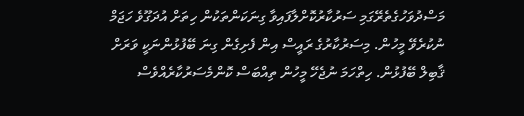މަސްދުވަހުގެތެރޭގަމި ސަރުކާރުކޮށްލާފައިވާ ގިނަކަންތަކުން ހިތަށް އުދަގޫވެ ހަޖަމް ނުކުރެވޭ މީހުން. މިސަރުކާރުގެ ރައީސް އިން ފެށިގެން ގިނަ ބޭފުޅުންނަކީ ވަރަށް ޤާބިލް ބޭފުޅުން. ހިތްހަމަ ނުޖެހޭ މީހުން ތިއްބަސް ކޮންމެސަރުކާރެއްވެސް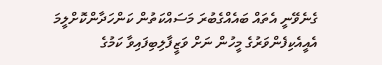ގެނެވޭނީ އެތައް ބައެއްގެބުރަ މަސައްކަތުން ކަންހަދާންކޮށްލީމަ އެއީއެކިފެންވަރުގެ މީހުން ނަށް ވަޒީފާލިބިފައިވާ ކަމުގެ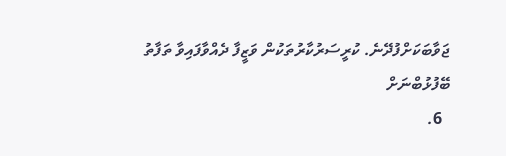ޖަވާބަކަށްފުދޭނެ. ކުރީސަރުކާރުތަކުން ވަޒީފާ ދެއްވާފައިވާ ތަފާތު ބޭފުޅުބްނަށް
  6.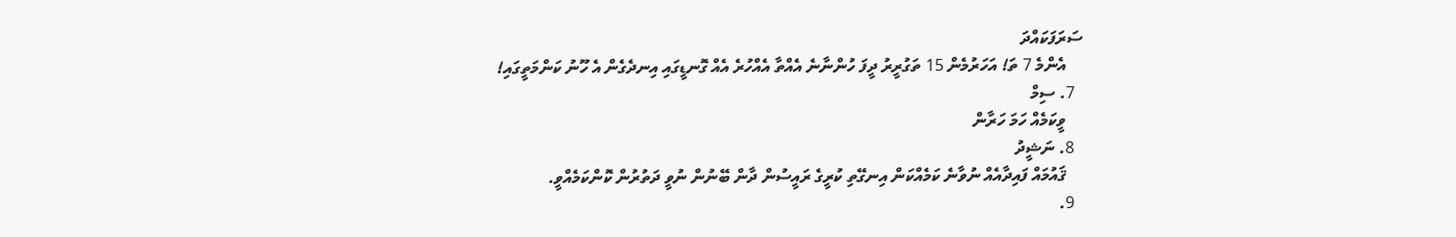ސަރަފަކައްދަ
    އެންމެ 7 ތަ! އަހަރުމެން 15 ތަގުރީރު ދީފަ ހުންނާނެ އެއްތާ އެއްހުރެ އެއް ގޮނޑީގައި އިނދެގެން އެ ހޫނު ކަންމަތީގައި!
  7. ސިމް
    ވީކަމެއް ހަމަ ހަރާން
  8. ނަޝީދު
    ޤައުމައް ފައިދާއެއް ނުވާނެ ކަމެއްކަން އިނގޭތި ކުރީގެ ރައީސުން ދާން ބޭނުން ނުވީ ދަތުރުން ކޮންކަމެއްވީ.
  9.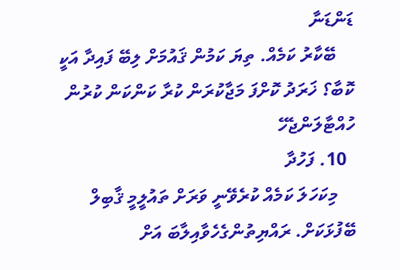ޑަންޑަނާ
    ބޭކާރު ކަމެއް. ތިޔަ ކަމުން ޤައުމަށް ލިބޭ ފައިދާ އަކީ ކޮބާ؟ ޚަރަދު ކޮށްފަ މަޖާކުރަން ކުރާ ކަންކަން ކުރުން ހުއްޓާލަންޖެހޭ
  10. ފަހުދާ
    މިކަހަލަ ކަމެއް ކުރެވޭނީ ވަރަށް ތައުލީމީ ޤާބިލް ބޭފުޅަކަށް. ރައްޔިތުންގެހެވާއިލާބަ އަށް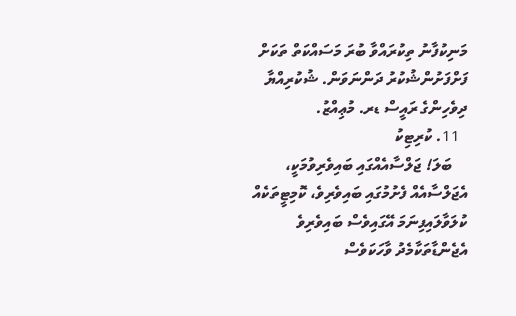މަނިކުފާނު ތިކުރައްވާ ބުރަ މަސައްކަތް ތަކަށް ފަށްފަށުންޝުކުރު ދަންނަވަން. ޝުކުރިއްޔާ ދިވެހިންގެ ރައީސް ޑރ. މުޢިއްޒު.
  11. ކުރިޓިކު
    ބަލަ! ޖަލްސާއެއްގައި ބައިވެރިވުމަކީ، އެޖަލްސާއެއް ފެށުމުގައި ބައިވެރިވެ، ކޮމިޓީތަކެއް ކުލަވާލައިފިނަމަ އޭގައިވެސް ބައިވެރިވެ އެޖެންޑާތަކާމެދު ވާހަކަވެސް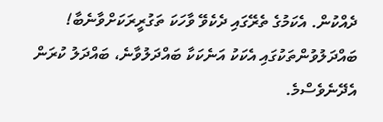ދެއްކުން. އެކަމުގެ ތެރޭގައި ދެކެވޭ ވާހަކަ ތަގުރީރަކަށްވާނެބާ! ބައްދަލުވުންތަކުގައި އެކަކު އަނެކަކާ ބައްދަލުވާނެ، ބައްދަލު ކުރަން އެދޭނެވެސްމެ.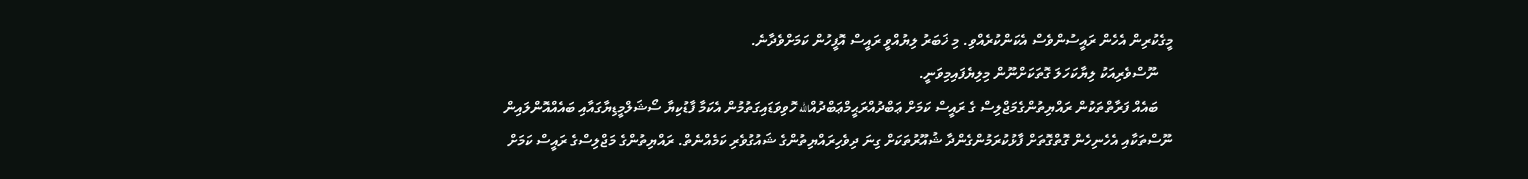މީގެކުރިން އެހެން ރައީސުންވެސް އެކަންކުރެއްވި. މި ޚަބަރު ލިޔުއްވީ ރައީސް އޮފީހުން ކަމަށްވެދާނެ.
    ނޫސްވެރިއަކު ލިޔާކަހަލަ ގޮތަކަށްނޫން މިލިޔެފައިމިވަނީ.
    ބައެއް ފަރާތްތަކުން ރައްޔިތުންގެމަޖްލިސް ގެ ރައީސް ކަމަށް ޢަބްދުއްރަޙީމްޢަބްދުއްالله ހޮވިވަޑައިގަތުމުން އެކަމާ ފާޑުކިޔާ ސޯޝަލްމީޑިޔާގައާއި ބައެއްއޮންލައިން ނޫސްތަކާއި އެހެނިހެން ގޮތްގޮތަށް ފާޅުކުރަމުންގެންދާ ޝުއޫރުތަކަށް ގިނަ ދިވެހިރައްޔިތުންގެ ޝައުގުވެރި ކަމެއްނެތް. ރައްޔިތުންގެ މަޖްލިސްގެ ރައީސް ކަމަށް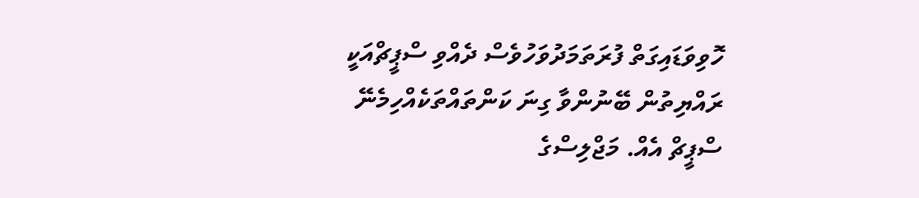ހޮވިވަޑައިގަތް ފުރަތަމަދުވަހުވެސް ދެއްވި ސްޕީޗްއަކީ ރައްޔިތުން ބޭނުންވާ ގިނަ ކަންތައްތަކެއްހިމެނޭ ސްޕީޗް އެއް. މަޖްލިސްގެ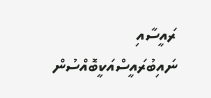ރައީސާއި ނައިބުރައީސްއަކީބޮއްސުން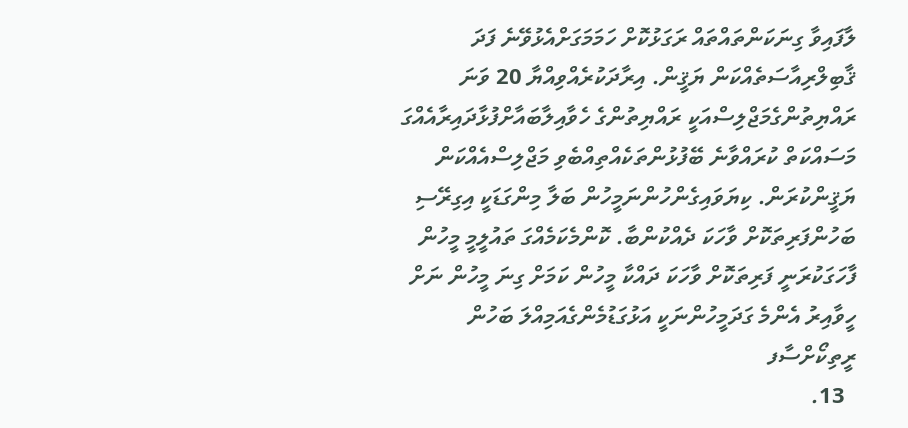ލާފައިވާ ގިނަކަންތައްތައް ރަގަޅުކޮށް ހަމަމަގަށްއެޅުވޭނެ ފަދަ ޤާބިލްރިއާސަތެއްކަން ޔަޤީން. އިރާދަކުރެއްވިއްޔާ 20 ވަނަ ރައްޔިތުންގެމަޖްލިސްއަކީ ރައްޔިތުންގެ ހެވާއިލާބައާށްފުޅާދައިރާއެއްގަ މަސައްކަތް ކުރައްވާނެ ބޭފުޅުންތަކެއްތިއްބެވި މަޖްލިސްއެއްކަން ޔަޤީންކުރަން. ކިޔަވައިގެންހުންނަމީހުން ބަލާ މިންގަޑަކީ އިގިރޭސި ބަހުންފަރިތަކޮށް ވާހަކަ ދެއްކުންބާ. ކޮންމެކަމެއްގަ ތައުލީމީ މީހުން ފާހަގަކުރަނީ ފަރިތަކޮށް ވާހަކަ ދައްކާ މީހުން ކަމަށް ގިނަ މީހުން ނަށް ހީވާއިރު އެންމެ ގަދަމީހުންނަކީ އަޅުގަޑުމެންގެއަމިއްލަ ބަހުން ރީތިކޯށްސާފ
  13.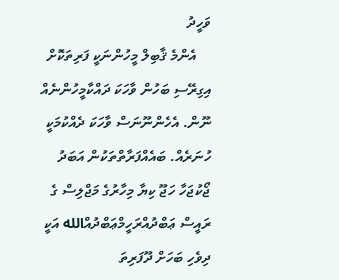ވަހީދު
    އެންމެ ޤާބިލް މީހުންނަކީ ފަރިތަކޮށް އިގިރޭސި ބަހުން ވާހަކަ ދައްކާމީހުންނެއް ނޫން. އެހެންނޫނަސް ވާހަކަ ދެއްކުމަކީ ހުނަރެއް. ބައެއްފަރާތްތަކުން އަބަދު ޖޯކުޖަހާ ހަޖޫ ކިޔާ މިހާރުގެ މަޖްލިސް ގެ ރައީސް ޢަބްދުއްރަހީމްޢަބްދުއްالله އަކީ ދިވެހި ބަހަށް ދޫފަރިތަ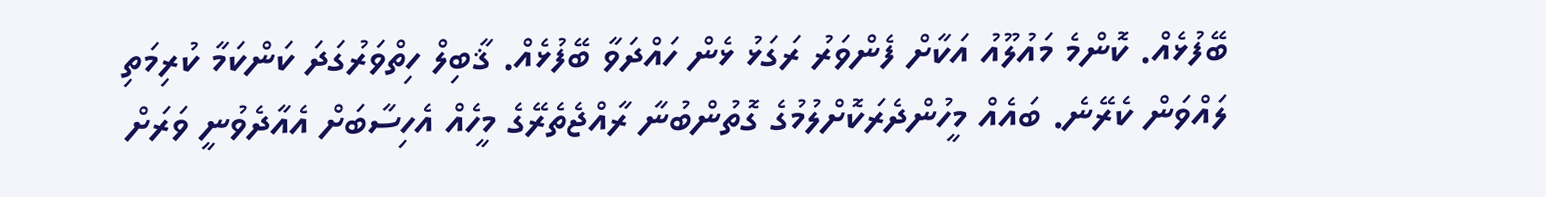ބޭފުޅެއް. ކޮންމެ މައުލޫއު އަކާށް ފެންވަރު ރަގަޅު ޅެން ހައްދަވާ ބޭފުޅެއް. ޤާބިލް ހިތްވަރުގަދަ ކަންކަމާ ކުރިމަތި ލައްވަން ކެރޭނެ. ބައެއް މީހުންދެރަކޮށްލުމުގެ ގޮތުންބުނާ ރާއްޖެތެރޭގެ މީހެއް އެހިސާބަށް އެއާދެވުނީ ވަރަށް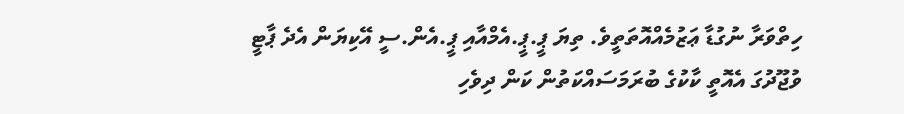ހިތްވަރާ ނުގުޑާ ޢަޒުމެއްއޮތަތީވެ. ތިޔަ ޕީ.ޕީ.އެމްއާއި ޕީ.އެން.ސީ އޭކިޔަން އެދެ ޕާޓީ ވުޖޫދުގަ އެއޮތީ ކާކުގެ ބުރަމަސައްކަތުން ކަން ދިވެހި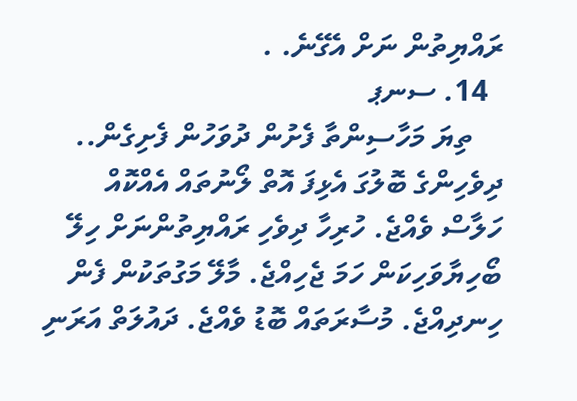ރައްޔިތުން ނަށް އެގޭނެ. .
  14. ސނޕ
    ތިޔަ މަހާސިންތާ ފެށުން ދުވަހުން ފެށިގެން.. ދިވެހިންގެ ބޮލުގަ އެޅިފަ އޮތް ލޯނުތައް އެއްކޮއް ހަލާސް ވެއްޖެ. ހުރިހާ ދިވެހި ރައްޔިތުންނަށް ހިލޭ ބޯހިޔާވަހިކަން ހަމަ ޖެހިއްޖެ. މާލޭ މަގުތަކުން ފެން ހިނދިއްޖެ. މުސާރަތައް ބޮޑު ވެއްޖެ. ދައުލަތް އަރަނި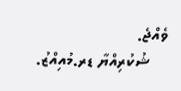ވެއްޖެ.
    ޝުކުރިއްޔާ ޑރ.މުއިއްޒު.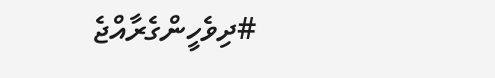#ދިވެހީންގެރާއްޖެ